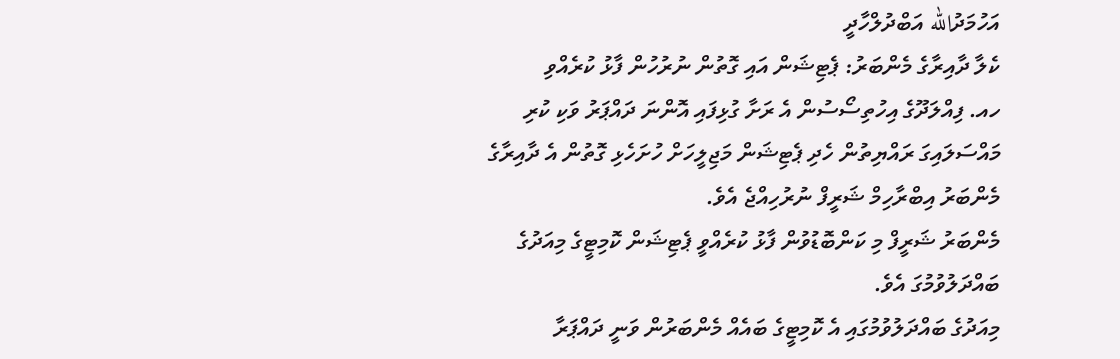އަހުމަދުالله އަބްދުލްހާދީ
ކެލާ ދާއިރާގެ މެންބަރު: ޕެޓިޝަން އައި ގޮތުން ނުރުހުން ފާޅު ކުރެއްވި
ހއ. ފިއްލަދޫގެ އިހުތިސޯސުން އެ ރަށާ ގުޅިފައި އޮންނަ ދައްޕަރު ވަކި ކުރި މައްސަލައިގަ ރައްޔިތުން ހެދި ޕެޓިޝަން މަޖިލީހަށް ހުށަހެޅި ގޮތުން އެ ދާއިރާގެ މެންބަރު އިބްރާހިމް ޝަރީފް ނުރުހިއްޖެ އެވެ.
މެންބަރު ޝަރީފް މި ކަންބޮޑުވުން ފާޅު ކުރެއްވީ ޕެޓިޝަން ކޮމިޓީގެ މިއަދުގެ ބައްދަލުވުމުގަ އެވެ.
މިއަދުގެ ބައްދަލުވުމުގައި އެ ކޮމިޓީގެ ބައެއް މެންބަރުން ވަނީ ދައްޕަރާ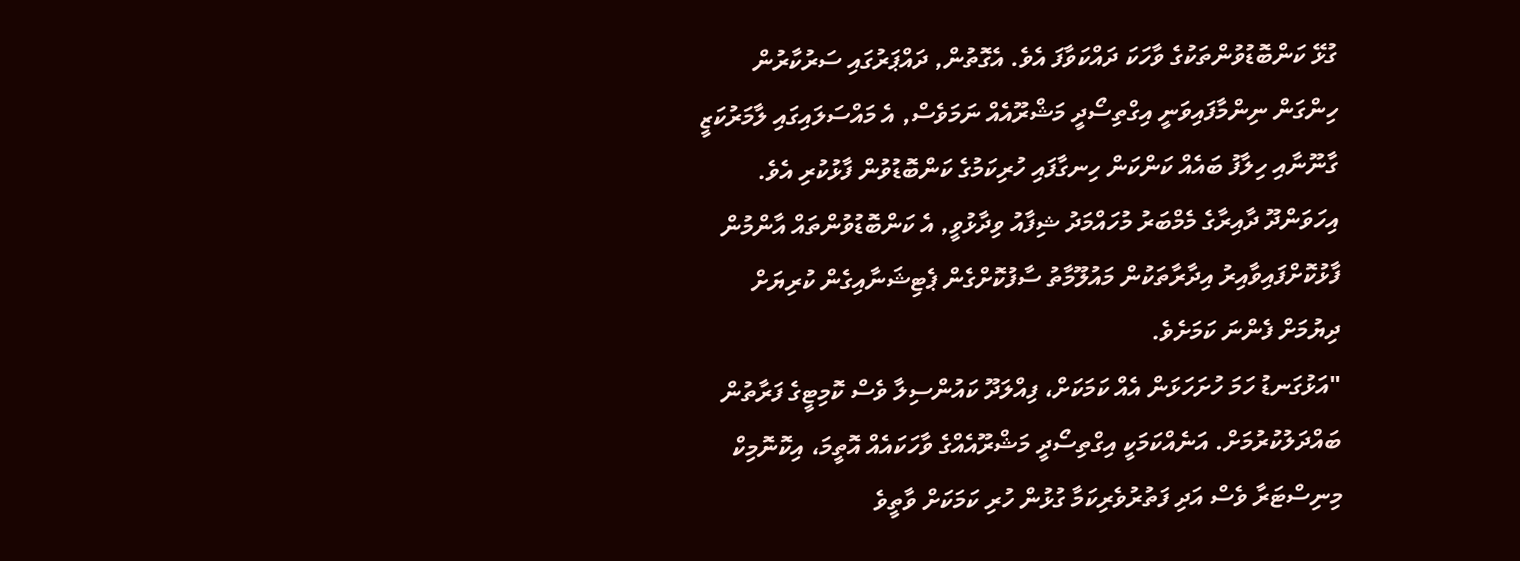ގުޅޭ ކަންބޮޑުވުންތަކުގެ ވާހަކަ ދައްކަވާފަ އެވެ. އެގޮތުން, ދައްޕަރުގައި ސަރުކާރުން ހިންގަން ނިންމާފައިވަނީ އިގްތިސޯދީ މަޝްރޫއެއް ނަމަވެސް, އެ މައްސަލައިގައި ލާމަރުކަޒީ ގާނޫނާއި ހިލާފު ބައެއް ކަންކަން ހިނގާފައި ހުރިކަމުގެ ކަންބޮޑުވުން ފާޅުކުރި އެވެ.
އިހަވަންދޫ ދާއިރާގެ މެމްބަރު މުހައްމަދު ޝިފާއު ވިދާޅުވީ, އެ ކަންބޮޑުވުންތައް އާންމުން ފާޅުކޮށްފައިވާއިރު އިދާރާތަކުން މައުލޫމާތު ސާފުކޮށްގެން ޕެޓިޝަނާއިގެން ކުރިޔަށް ދިޔުމަށް ފެންނަ ކަމަށެވެ.
"އަޅުގަނޑު ހަމަ ހުށަހަޅަން އެއް ކަމަކަށް، ފިއްލަދޫ ކައުންސިލާ ވެސް ކޮމިޓީގެ ފަރާތުން ބައްދަލުކުރުމަށް. އަނެއްކަމަކީ އިގްތިސޯދީ މަޝްރޫއެއްގެ ވާހަކައެއް އޮތީމަ، އިކޮނޮމިކް މިނިސްޓަރާ ވެސް އަދި ފަތުރުވެރިކަމާ ގުޅުން ހުރި ކަމަކަށް ވާތީވެ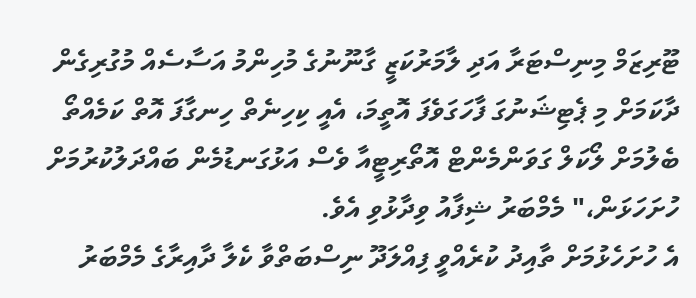ޓޫރިޒަމް މިނިސްޓަރާ އަދި ލާމަރުކަޒީ ގާނޫނުގެ މުހިންމު އަސާސެއް މުގުރިގެން ދާކަމަށް މި ޕެޓިޝަނުގަ ފާހަގަވެފަ އޮތީމަ، އެއީ ކިހިނެތް ހިނގާފަ އޮތް ކަމެއްތޯ ބެލުމަށް ލޯކަލް ގަވަންމެންޓް އޮތޯރިޓީއާ ވެސް އަޅުގަނޑުމެން ބައްދަލުކުރުމަށް ހުށަހަޅަން،" މެމްބަރު ޝިފާއު ވިދާޅުވި އެވެ.
އެ ހުށަހެޅުމަށް ތާއިދު ކުރެއްވީ ފިއްލަދޫ ނިސްބަތްވާ ކެލާ ދާއިރާގެ މެމްބަރު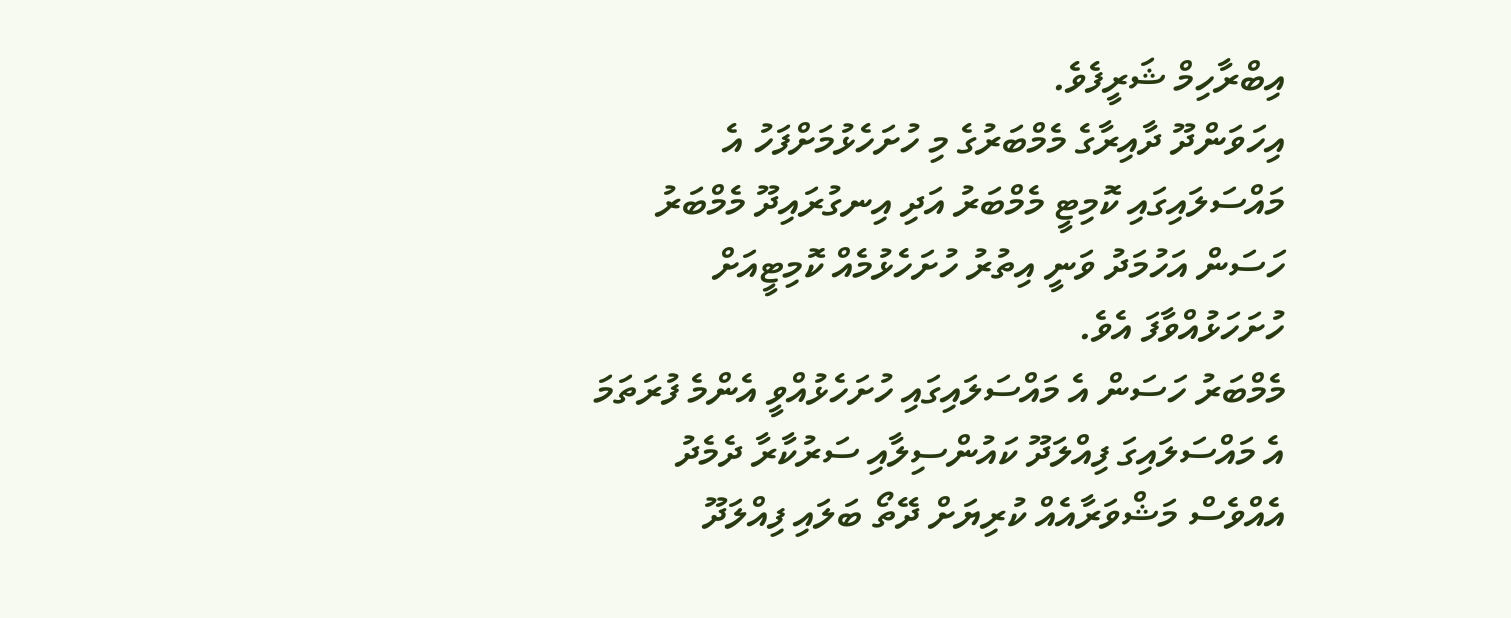އިބްރާހިމް ޝަރީފެވެ.
އިހަވަންދޫ ދާއިރާގެ މެމްބަރުގެ މި ހުށަހެޅުމަށްފަހު އެ މައްސަލައިގައި ކޮމިޓީ މެމްބަރު އަދި އިނގުރައިދޫ މެމްބަރު ހަސަން އަހުމަދު ވަނީ އިތުރު ހުށަހެޅުމެއް ކޮމިޓީއަށް ހުށަހަޅުއްވާފަ އެވެ.
މެމްބަރު ހަސަން އެ މައްސަލައިގައި ހުށަހެޅުއްވީ އެންމެ ފުރަތަމަ އެ މައްސަލައިގަ ފިއްލަދޫ ކައުންސިލާއި ސަރުކާރާ ދެމެދު އެއްވެސް މަޝްވަރާއެއް ކުރިޔަށް ދޭތޯ ބަލައި ފިއްލަދޫ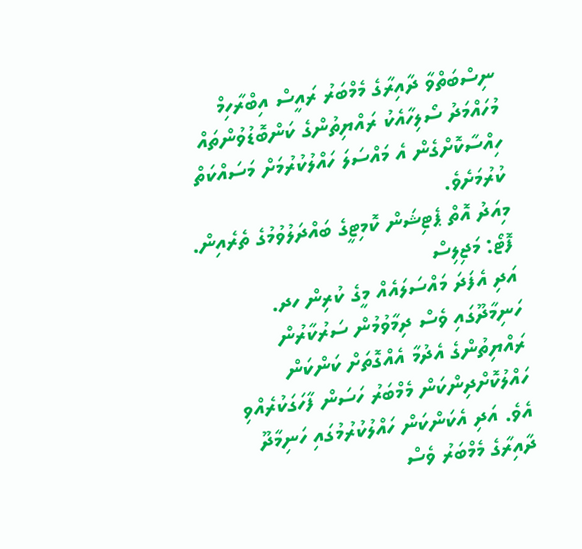ނިސްބަތްވާ ދާއިރާގެ މެމްބަރު ރައީސް އިބްރާހިމް މުހައްމަދު ސޯލިހާއެކު ރައްޔިތުންގެ ކަންބޮޑުވުންތައް ހިއްސާކޮށްގެން އެ މައްސަލަ ހައްލުކުރުމަށް މަސައްކަތް ކުރުމަށެވެ.
މިއަދު އޮތް ޕެޓިޝަން ކޮމިޓީގެ ބައްދަލުވުމުގެ ތެރެއިން. ފޮޓޯ: މަޖިލިސް
އަދި އެފަދަ މައްސަލައެއް މީގެ ކުރިން ހދ. ހަނިމާދޫގައި ވެސް ދިމާވުމުން ސަރުކާރުން ރައްޔިތުންގެ އެދުމާ އެއްގޮތަށް ކަންކަން ހައްލުކޮށްދިންކަން މެމްބަރު ހަސަން ފާހަގަކުރެއްވި އެވެ. އަދި އެކަންކަން ހައްލުކުރުމުގައި ހަނިމާދޫ ދާއިރާގެ މެމްބަރު ވެސް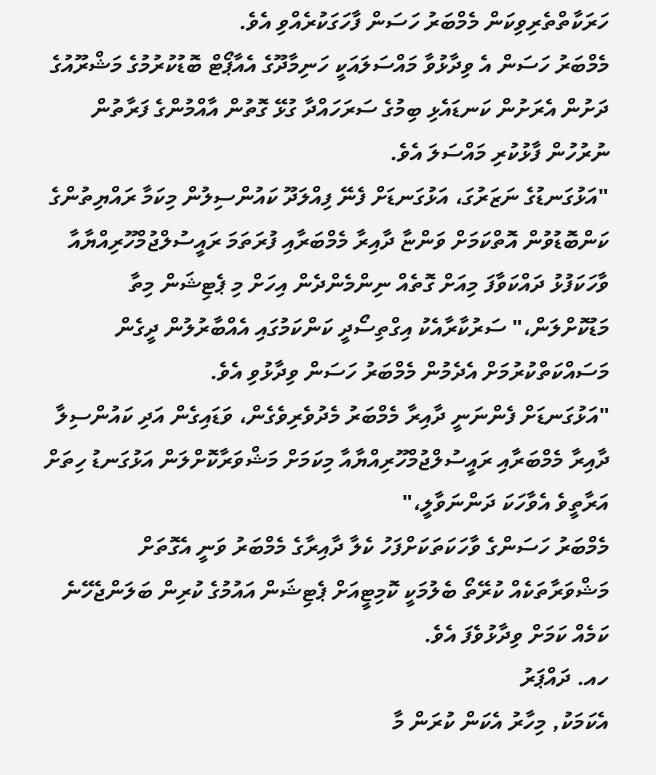ހަރަކާތްތެރިވިކަން މެމްބަރު ހަސަން ފާހަގަކުރެއްވި އެވެ.
މެމްބަރު ހަސަން އެ ވިދާޅުވާ މައްސަލައަކީ ހަނިމާދޫގެ އެއާޕޯޓް ބޮޑުކުރުމުގެ މަޝްރޫއުގެ ދަށުން އެރަށުން ކަނޑައެޅި ބިމުގެ ސަރަހައްދާ ގުޅޭ ގޮތުން އާއްމުންގެ ފަރާތުން ނުރުހުން ފާޅުކުރި މައްސަލަ އެވެ.
"އަޅުގަނޑުގެ ނަޒަރުގަ، އަޅުގަނޑަށް ފެނޭ ފިއްލަދޫ ކައުންސިލުން މިކަމާ ރައްޔިތުންގެ ކަންބޮޑުވުން އޮތްކަމަށް ވަންޏާ ދާއިރާ މެމްބަރާއި ފުރަތަމަ ރައީސުލްޖުމްހޫރިއްޔާއާ ވާހަކަފުޅު ދައްކަވާފަ މިއަށް ގޮތެއް ނިންމެންދެން އިހަށް މި ޕެޓިޝަން މިތާ މަޑުކޮށްލަން،" ސަރުކާރާއެކު އިގްތިސޯދީ ކަންކަމުގައި އެއްބާރުލުން ދީގެން މަސައްކަތްކުރުމަށް އެދެމުން މެމްބަރު ހަސަން ވިދާޅުވި އެވެ.
"އަޅުގަނޑަށް ފެންނަނީ ދާއިރާ މެމްބަރު މެދުވެރިވެގެން، ވަޑައިގެން އަދި ކައުންސިލާ ދާއިރާ މެމްބަރާއި ރައީސުލްޖުމްހޫރިއްޔާއާ މިކަމަށް މަޝްވަރާކޮށްލަން އަޅުގަނޑު ހިތަށް އަރާތީވެ އެވާހަކަ ދަންނަވާލީ،"
މެމްބަރު ހަސަންގެ ވާހަކަތަކަށްފަހު ކެލާ ދާއިރާގެ މެމްބަރު ވަނީ އެގޮތަށް މަޝްވަރާތަކެއް ކުރޭތޯ ބެލުމަކީ ކޮމިޓީއަށް ޕެޓިޝަން އައުމުގެ ކުރިން ބަލަންޖެހޭނެ ކަމެއް ކަމަށް ވިދާޅުވެފަ އެވެ.
ހއ. ދައްޕަރު
އެކަމަކު, މިހާރު އެކަން ކުރަން މާ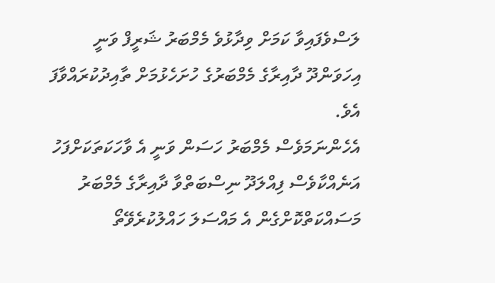ލަސްވެފައިވާ ކަމަށް ވިދާޅުވެ މެމްބަރު ޝަރީފް ވަނީ އިހަވަންދޫ ދާއިރާގެ މެމްބަރުގެ ހުށަހެޅުމަށް ތާއިދުކުރައްވާފަ އެވެ.
އެހެންނަމަވެސް މެމްބަރު ހަސަން ވަނީ އެ ވާހަކަތަކަށްފަހު އަނެއްކާވެސް ފިއްލަދޫ ނިސްބަތްވާ ދާއިރާގެ މެމްބަރު މަސައްކަތްކޮށްގެން އެ މައްސަލަ ހައްލުކުރެވޭތޯ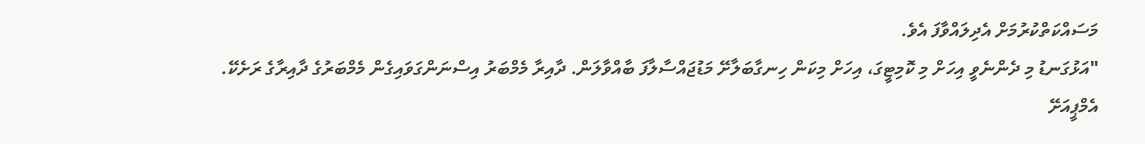މަސައްކަތްކުރުމަށް އެދިލައްވާފަ އެވެ.
"އަޅުގަނޑު މި ދެންނެވީ އިހަށް މި ކޮމިޓީގަ، އިހަށް މިކަން ހިނގާބަލާށޭ މަޑުޖައްސާލާފަ ބާއްވާލަން. ދާއިރާ މެމްބަރު އިސްނަންގަވައިގެން މެމްބަރުގެ ދާއިރާގެ ރަށެކޭ. އެމްޕީއަށޭ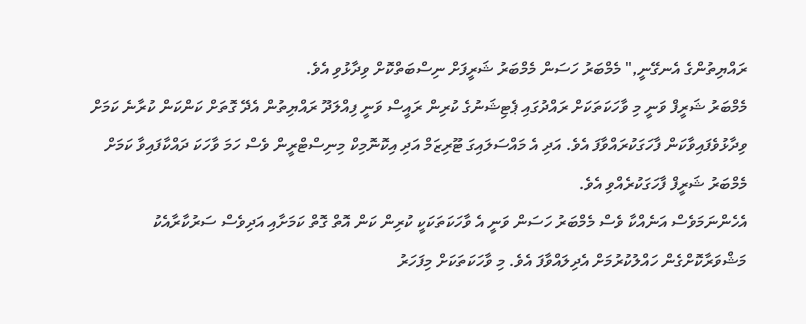ރައްޔިތުންގެ އެނގޭނީ," މެމްބަރު ހަސަން މެމްބަރު ޝަރީފަށް ނިސްބަތްކޮށް ވިދާޅުވި އެވެ.
މެމްބަރު ޝަރީފް ވަނީ މި ވާހަކަތަކަށް ރައްދުގައި ޕެޓިޝަނުގެ ކުރިން ރައީސް ވަނީ ފިއްލަދޫ ރައްޔިތުން އެދޭ ގޮތަށް ކަންކަން ކުރާނެ ކަމަށް ވިދާޅުވެފައިވާކަން ފާހަގަކުރައްވާފަ އެވެ. އަދި އެ މައްސަލައިގަ ޓޫރިޒަމް އަދި އިކޮނޮމިކް މިނިސްޓްރީން ވެސް ހަމަ ވާހަކަ ދައްކާފައިވާ ކަމަށް މެމްބަރު ޝަރީފް ފާހަގަކުރެއްވި އެވެ.
އެހެންނަމަވެސް އަނެއްކާ ވެސް މެމްބަރު ހަސަން ވަނީ އެ ވާހަކަތަކަކީ ކުރިން ކަން އޮތް ގޮތް ކަމަށާއި އަދިވެސް ސަރުކާރާއެކު މަޝްވަރާކޮށްގެން ހައްލުކުރުމަށް އެދިލައްވާފަ އެވެ. މި ވާހަކަތަކަށް މިފަހަރު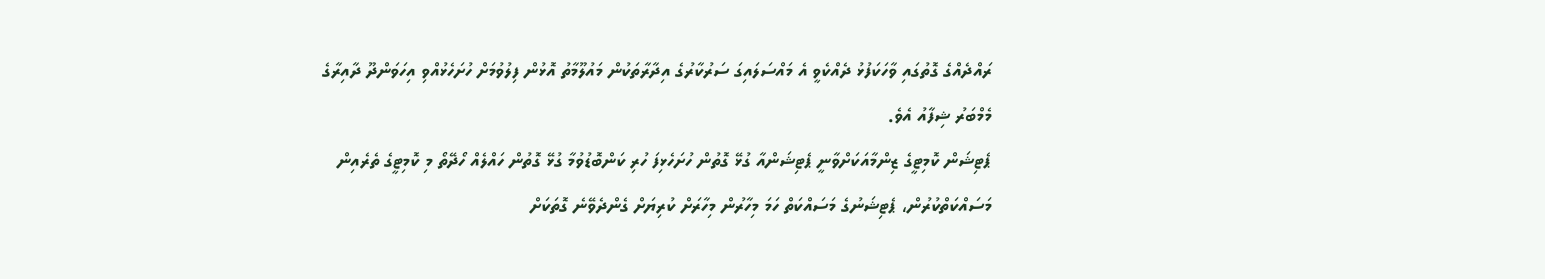ރައްދެއްގެ ގޮތުގައި ވާހަކަފުޅު ދެއްކެވީ އެ މައްސަލައިގަ ސަރުކާރުގެ އިދާރާތަކުން މައުލޫމާތު އޮޅުން ފިލުވުމަށް ހުށަހެޅުއްވި އިހަވަންދޫ ދާއިރާގެ މެމްބަރު ޝިފާއު އެވެ.
ޕެޓިޝަން ކޮމިޓީގެ ޒިންމާއަކަށްވާނީ ޕެޓިޝަންއާ ގުޅޭ ގޮތުން ހުށަހެޅިފަ ހުރި ކަންބޮޑުވުމާ ގުޅޭ ގޮތުން ހައްލެއް ހޯދޭތޯ މި ކޮމިޓީގެ ތެރެއިން މަސައްކަތްކުރުން، ޕެޓިޝަނުގެ މަސައްކަތް ހަމަ މިހާރުން މިހާރަށް ކުރިޔަށް ގެންދެވޭނެ ގޮތަކަށް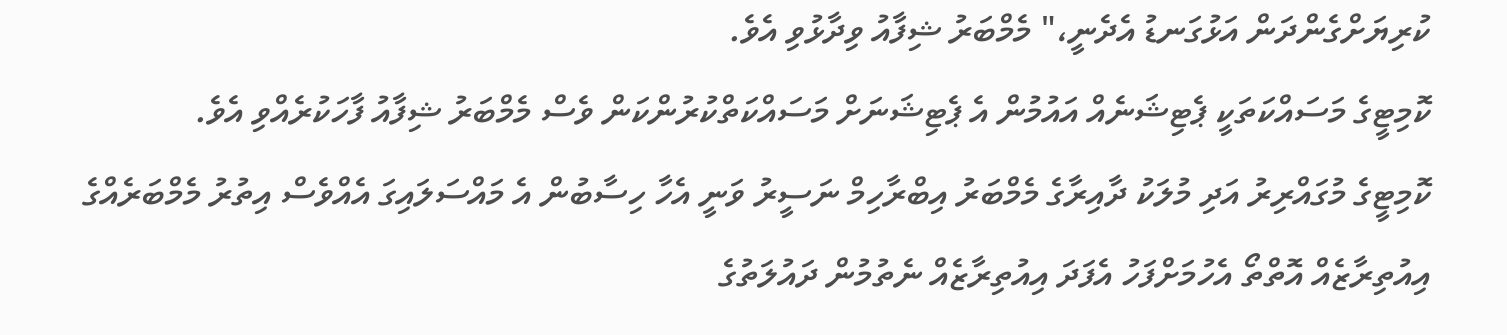ކުރިޔަށްގެންދަން އަޅުގަނޑު އެދެނީ،" މެމްބަރު ޝިފާއު ވިދާޅުވި އެވެ.
ކޮމިޓީގެ މަސައްކަތަކީ ޕެޓިޝަނެއް އައުމުން އެ ޕެޓިޝަނަށް މަސައްކަތްކުރުންކަން ވެސް މެމްބަރު ޝިފާއު ފާހަކުރެއްވި އެވެ.
ކޮމިޓީގެ މުގައްރިރު އަދި މުލަކު ދާއިރާގެ މެމްބަރު އިބްރާހިމް ނަސީރު ވަނީ އެހާ ހިސާބުން އެ މައްސަލައިގަ އެއްވެސް އިތުރު މެމްބަރެއްގެ އިއުތިރާޒެއް އޮތްތޯ އެހުމަށްފަހު އެފަދަ އިއުތިރާޒެއް ނެތުމުން ދައުލަތުގެ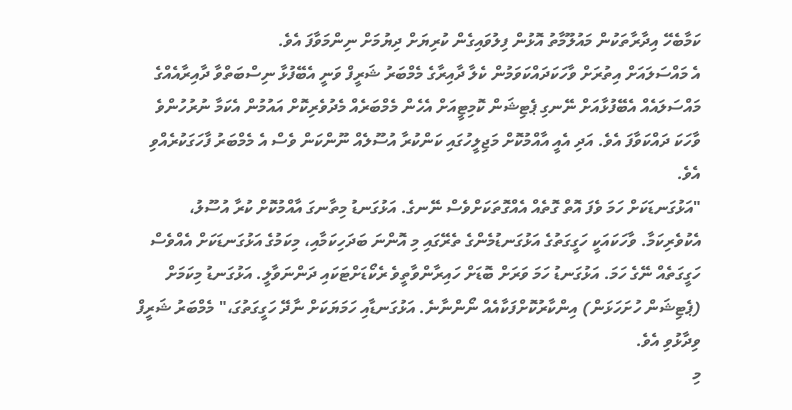ކަމާބެހޭ އިދާރާތަކުން މައުލޫމާތު އޮޅުން ފިލުވައިގެން ކުރިޔަށް ދިޔުމަށް ނިންމަވާފަ އެވެ.
އެ މައްސަލައަށް އިތުރަށް ވާހަކަދައްކަވަމުން ކެލާ ދާއިރާގެ މެމްބަރު ޝަރީފް ވަނީ އެބޭފުޅާ ނިސްބަތްވާ ދާއިރާއެއްގެ މައްސަލައެއް އެބޭފުޅާއަށް ނޭނގި ޕެޓިޝަން ކޮމިޓީއަށް އެހެން މެމްބަރެއް މެދުވެރިކޮށް އައުމުން އެކަމާ ނުރުހުންވެ ވާހަކަ ދައްކަވާފަ އެވެ. އަދި އެއީ އާއްމުކޮށް މަޖިލީހުގައި ކަންކުރާ އުސޫލެއް ނޫންކަން ވެސް އެ މެމްބަރު ފާހަގަކުރެއްވި އެވެ.
"އަޅުގަނޑަކަށް ހަމަ ވެފަ އޮތް ގޮތެއް އެއްގޮތަކަށްވެސް ނޭނގެ. އަޅުގަނޑު މިތާނގަ އާއްމުކޮށް ކުރާ އުސޫލު، އެކުވެރިކަމާ. ވާހަކައަކީ ހަގީގަތުގެ އަޅުގަނޑުމެންގެ ތެރޭގައި މި އޮންނަ ބަދަހިކަމާއި، މިކަމުގެ އަޅުގަނޑަކަށް އެއްވެސް ހަގީގަތެއް ނޭގެ ހަމަ. އަޅުގަނޑު ހަމަ ވަރަށް ބޮޑަށް ހައިރާންވާތީވެ ރެކޯޑަށްޓަކައި ދަންނަވާލީ. އަޅުގަނޑު މިކަމަށް (ޕެޓިޝަން ހުށަހަޅަން) އިންކާރުކޮށްފަކާއެއް ނޯންނާނެ. އަޅުގަނޑާއި ހަމަޔަކަށް ނާދޭ ހަގީގަތުގަ،" މެމްބަރު ޝަރީފް ވިދާޅުވި އެވެ.
މި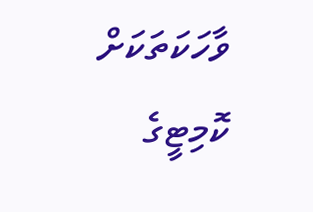ވާހަކަތަކަށް ކޮމިޓީގެ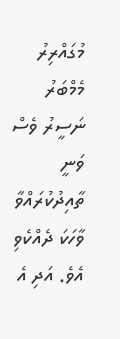މުގައްރިރު މެމްބަރު ނަސީރު ވެސް ވަނީ ތާއިދުކުރައްވާ ވާހަކަ ދެއްކެވި އެވެ. އަދި އެ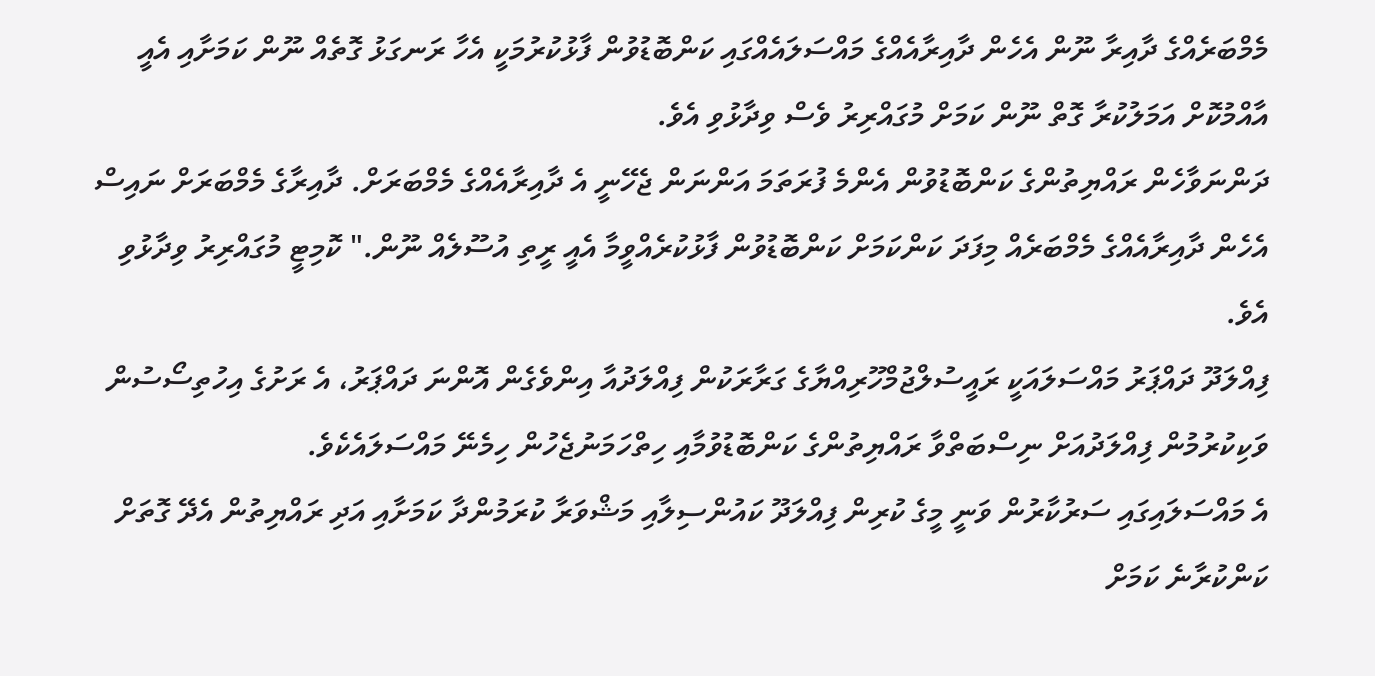މެމްބަރެއްގެ ދާއިރާ ނޫން އެހެން ދާއިރާއެއްގެ މައްސަލައެއްގައި ކަންބޮޑުވުން ފާޅުކުރުމަކީ އެހާ ރަނގަޅު ގޮތެއް ނޫން ކަމަށާއި އެއީ އާއްމުކޮށް އަމަލުކުރާ ގޮތް ނޫން ކަމަށް މުގައްރިރު ވެސް ވިދާޅުވި އެވެ.
ދަންނަވާހެން ރައްޔިތުންގެ ކަންބޮޑުވުން އެންމެ ފުރަތަމަ އަންނަން ޖެހޭނީ އެ ދާއިރާއެއްގެ މެމްބަރަށް. ދާއިރާގެ މެމްބަރަށް ނައިސް އެހެން ދާއިރާއެއްގެ މެމްބަރެއް މިފަދަ ކަންކަމަށް ކަންބޮޑުވުން ފާޅުކުރެއްވީމާ އެއީ ރީތި އުސޫލެއް ނޫން." ކޮމިޓީ މުގައްރިރު ވިދާޅުވި އެވެ.
ފިއްލަދޫ ދައްޕަރު މައްސަލައަކީ ރައީސުލްޖުމްހޫރިއްޔާގެ ގަރާރަކުން ފިއްލަދުއާ އިންވެގެން އޮންނަ ދައްޕަރު، އެ ރަށުގެ އިހުތިސޯސުން ވަކިކުރުމުން ފިއްލަދުއަށް ނިސްބަތްވާ ރައްޔިތުންގެ ކަންބޮޑުވުމާއި ހިތްހަމަނުޖެހުން ހިމެނޭ މައްސަލައެކެވެ.
އެ މައްސަލައިގައި ސަރުކާރުން ވަނީ މީގެ ކުރިން ފިއްލަދޫ ކައުންސިލާއި މަޝްވަރާ ކުރަމުންދާ ކަމަށާއި އަދި ރައްޔިތުން އެދޭ ގޮތަށް ކަންކުރާނެ ކަމަށް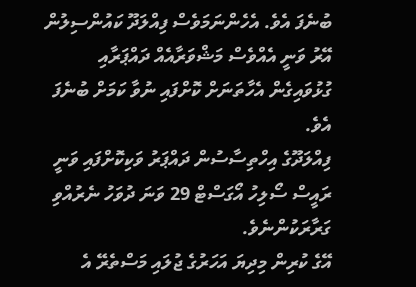ބުނެފަ އެވެ. އެހެންނަމަވެސް ފިއްލަދޫ ކައުންސިލުން އޭރު ވަނީ އެއްވެސް މަޝްވަރާއެއް ދައްޕަރާއި ގުޅުވައިގެން އެހާތަނަށް ކޮށްފައި ނުވާ ކަމަށް ބުނެފަ އެވެ.
ފިއްލަދޫގެ އިހްތިސާސުން ދައްޕަރު ވަކިކޮށްފައި ވަނީ ރައީސް ސޯލިހު އޯގަސްޓް 29 ވަނަ ދުވަހު ނެރުއްވި ގަރާރަކުންނެވެ.
އޭގެ ކުރިން މިދިޔަ އަހަރުގެ ޖުލައި މަސްތެރޭ އެ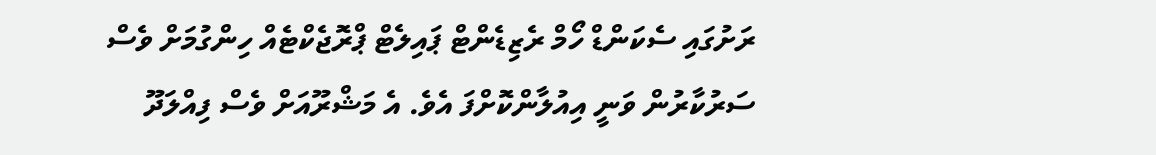ރަށުގައި ސެކަންޑް ހޯމް ރެޒިޑެންޓް ޕައިލެޓް ޕްރޮޖެކްޓެއް ހިންގުމަށް ވެސް ސަރުކާރުން ވަނީ އިއުލާންކޮށްފަ އެވެ. އެ މަޝްރޫއަށް ވެސް ފިއްލަދޫ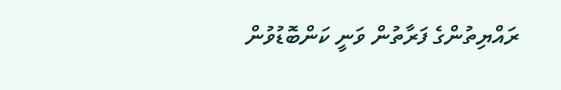ރައްޔިތުންގެ ފަރާތުން ވަނީ ކަންބޮޑުވުން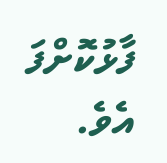ފާޅުކޮށްފަ އެވެ.